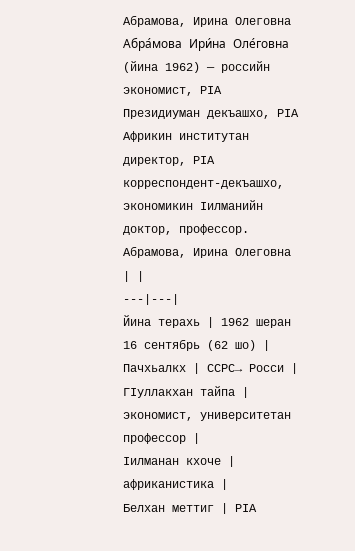Абрамова, Ирина Олеговна
Абра́мова Ири́на Оле́говна (йина 1962) — российн экономист, РӀА Президиуман декъашхо, РӀА Африкин институтан директор, РӀА корреспондент-декъашхо, экономикин Ӏилманийн доктор, профессор.
Абрамова, Ирина Олеговна | |
---|---|
Йина терахь | 1962 шеран 16 сентябрь (62 шо) |
Пачхьалкх | ССРС→ Росси |
ГӀуллакхан тайпа | экономист, университетан профессор |
Ӏилманан кхоче | африканистика |
Белхан меттиг | РӀА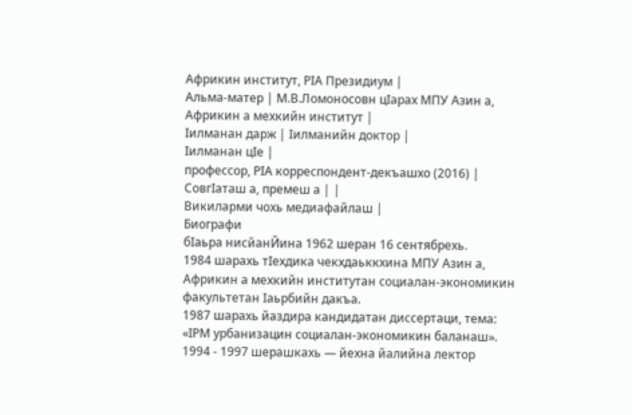Африкин институт, РӀА Президиум |
Альма-матер | М.В.Ломоносовн цӀарах МПУ Азин а, Африкин а мехкийн институт |
Ӏилманан дарж | Ӏилманийн доктор |
Ӏилманан цӀе |
профессор, РӀА корреспондент-декъашхо (2016) |
СовгӀаташ а, премеш а | |
Викиларми чохь медиафайлаш |
Биографи
бӀаьра нисйанЙина 1962 шеран 16 сентябрехь.
1984 шарахь тӀехдика чекхдаьккхина МПУ Азин а, Африкин а мехкийн институтан социалан-экономикин факультетан Ӏаьрбийн дакъа.
1987 шарахь йаздира кандидатан диссертаци, тема: «ӀРМ урбанизацин социалан-экономикин баланаш».
1994 - 1997 шерашкахь — йехна йалийна лектор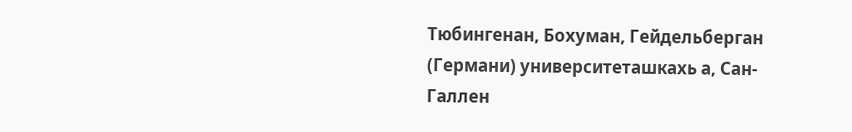Тюбингенан, Бохуман, Гейдельберган (Германи) университеташкахь а, Сан-Галлен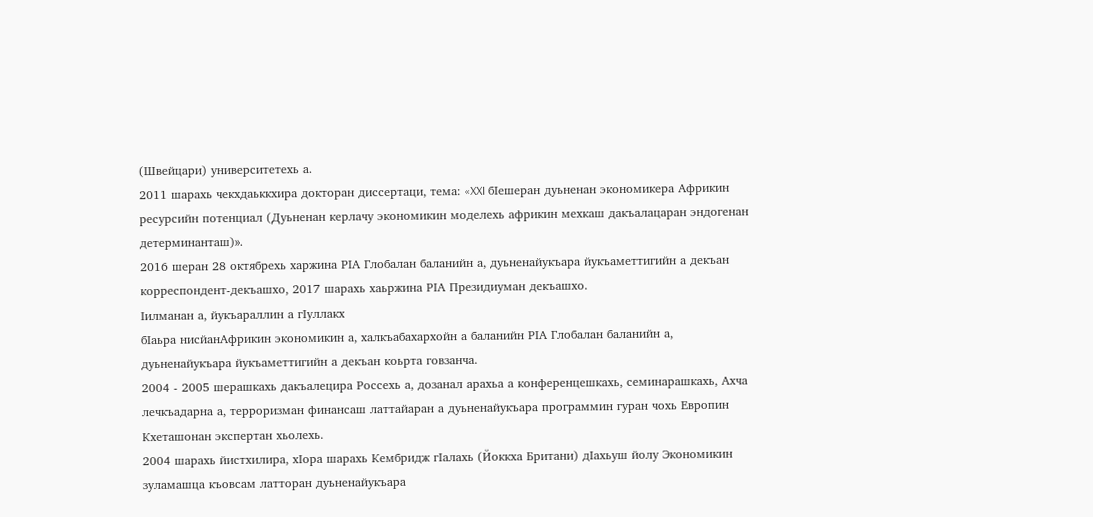(Швейцари) университетехь а.
2011 шарахь чекхдаьккхира докторан диссертаци, тема: «XXI бӀешеран дуьненан экономикера Африкин ресурсийн потенциал (Дуьненан керлачу экономикин моделехь африкин мехкаш дакъалацаран эндогенан детерминанташ)».
2016 шеран 28 октябрехь харжина РӀА Глобалан баланийн а, дуьненайукъара йукъаметтигийн а декъан корреспондент-декъашхо, 2017 шарахь хаьржина РӀА Президиуман декъашхо.
Ӏилманан а, йукъараллин а гӀуллакх
бӀаьра нисйанАфрикин экономикин а, халкъабахархойн а баланийн РӀА Глобалан баланийн а, дуьненайукъара йукъаметтигийн а декъан коьрта говзанча.
2004 - 2005 шерашкахь дакъалецира Россехь а, дозанал арахьа а конференцешкахь, семинарашкахь, Ахча лечкъадарна а, терроризман финансаш латтайаран а дуьненайукъара программин гуран чохь Европин Кхеташонан экспертан хьолехь.
2004 шарахь йистхилира, хӀора шарахь Кембридж гӀалахь (Йоккха Британи) дӀахьуш йолу Экономикин зуламашца къовсам латторан дуьненайукъара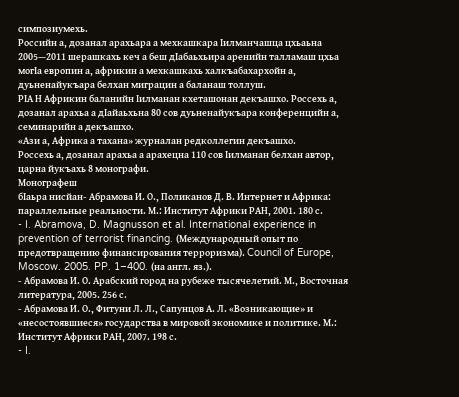симпозиумехь.
Российн а, дозанал арахьара а мехкашкара Ӏилманчашца цхьаьна 2005—2011 шерашкахь кеч а беш дӀабаьхьира аренийн талламаш цхьа могӀа европин а, африкин а мехкашкахь халкъабахархойн а, дуьненайукъара белхан миграцин а баланаш толлуш.
РӀА Н Африкин баланийн Ӏилманан кхеташонан декъашхо. Россехь а, дозанал арахьа а дӀайаьхьна 80 сов дуьненайукъара конференцийн а, семинарийн а декъашхо.
«Ази а, Африка а тахана» журналан редколлегин декъашхо.
Россехь а, дозанал арахьа а арахецна 110 сов Ӏилманан белхан автор, царна йукъахь 8 монографи.
Монографеш
бӀаьра нисйан- Абрамова И. О., Поликанов Д. В. Интернет и Африка: параллельные реальности. М.: Институт Африки РАН, 2001. 180 с.
- I. Abramova, D. Magnusson et al. International experience in prevention of terrorist financing. (Международный опыт по предотвращению финансирования терроризма). Council of Europe, Moscow. 2005. PP. 1–400. (на англ. яз.).
- Абрамова И. О. Арабский город на рубеже тысячелетий. М., Восточная литература, 2005. 256 с.
- Абрамова И. О., Фитуни Л. Л., Сапунцов А. Л. «Возникающие» и «несостоявшиеся» государства в мировой экономике и политике. М.: Институт Африки РАН, 2007. 198 с.
- I.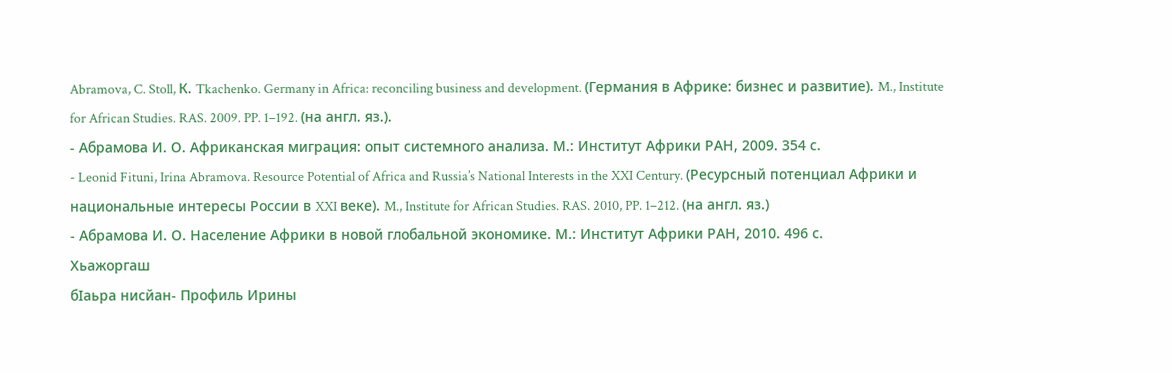Abramova, C. Stoll, К. Tkachenko. Germany in Africa: reconciling business and development. (Германия в Африке: бизнес и развитие). M., Institute for African Studies. RAS. 2009. PP. 1–192. (на англ. яз.).
- Абрамова И. О. Африканская миграция: опыт системного анализа. М.: Институт Африки РАН, 2009. 354 с.
- Leonid Fituni, Irina Abramova. Resource Potential of Africa and Russia’s National Interests in the XXI Century. (Ресурсный потенциал Африки и национальные интересы России в XXI веке). M., Institute for African Studies. RAS. 2010, PP. 1–212. (на англ. яз.)
- Абрамова И. О. Население Африки в новой глобальной экономике. М.: Институт Африки РАН, 2010. 496 с.
Хьажоргаш
бӀаьра нисйан- Профиль Ирины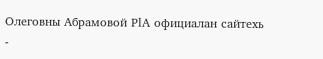Олеговны Абрамовой РlА официалан сайтехь
-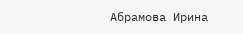Абрамова Ирина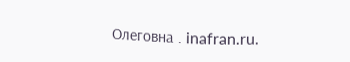Олеговна . inafran.ru.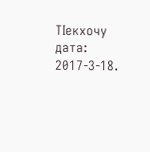ТӀекхочу дата: 2017-3-18.